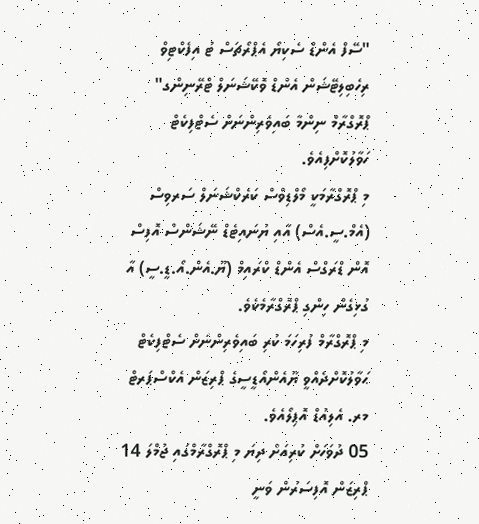"ސޭފް އެންޑް ސެކިޔޯ އެޕްރޯޗަސް ޓު އިފެކްޓިވް ރިހެބިލިޓޭޝަން އެންޑް ވޮކޭޝަނަލް ޓްރޭނިންގ" ޕްރޮގްރާމް ނިންމާ ބައިވެރިންނަށް ސެޓްފިކެޓް ހަވާލުކޮށްފިއެވެ.
މި ޕްރޮގްރާމަކީ މޯލްޑިވްސް ކަރެކްޝަނަލް ސަރވިސް (އެމް.ސީ.އެސް) އާއި ޔުނައިޓެޑް ނޭޝަންސް އޮފިސް އޮން ޑްރަގްސް އެންޑް ކްރައިމް (ޔޫ.އެން.އޯ.ޑީ.ސީ) އާ ގުޅިގެން ހިންގި ޕްރޮގްރާމެކެވެ.
މި ޕްރޮގްރާމް ފުރިހަމަ ކުރި ބައިވެރިންނަށް ސެޓްފިކެޓް ޙަވާލުކޮށްދެއްވީ ޔޫއެންއޯޑީސީގެ ޕްރިޒަން އެކްސްޕަރޓް މރ. އެލިއުޑް އޮޕިލޯއެވެ.
05 ދުވަހަށް ކުރިއަށް ދިޔަ މި ޕްރޮގްރާމްގައި ޖުމްލަ 14 ޕްރިޒަން އޮފިސަރުން ވަނީ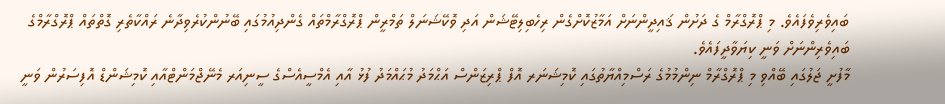ބައިވެރިވެފައެވެ. މި ޕްރޮގްރާމް ގެ ދަށުން ޤައިދީންނަށް އަމާޒުކޮށްގެން ރިހެބިލިޓޭޝަން އަދި ވޮކޭޝަނަލް ތަމްރީން ޕްރޮގްރާމްތައް ގެންދިއުމުގައި ބޭނުންކުރެވިދާނެ ރައްކާތެރި ގޮތްތައް ޕްރޮގްރާމްގެ ބައިވެރިންނަށް ވަނީ ކިޔަވާދީފައެވެ.
މާފުށީ ޖަލުގައި ބޭއްވި މި ޕްރޮގްރާމް ނިންމުމުގެ ރަސްމިއްޔާތުގައި ކޮމިޝަނަރ އޮފް ޕްރިޒަންސް އަޙްމަދު މުޙައްމަދު ފުޅު އާއި އެމްސީއެސްގެ ސީނިއަރ މެނޭޖްމަންޓްއާއި ކޮމިޝަންޑް އޮފިސަރުން ވަނީ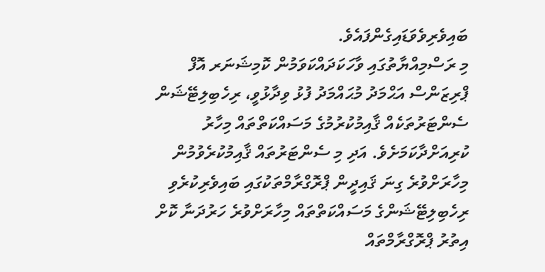ބައިވެރިވެވަޑައިގެންފައެވެ.
މި ރަސްމިއްޔާތުގައި ވާހަކަދައްކަވަމުން ކޮމިޝަނަރ އޮފް ޕްރިޒަންސް އަޙްމަދު މުޙައްމަދު ފުޅު ވިދާޅުވީ، ރިހެބިލިޓޭޝަން ސެންޓަރުތަކެއް ޤާއިމުކުރުމުގެ މަސައްކަތްތައް މިހާރު ކުރިއަށްދާކަމަށެވެ. އަދި މި ސެންޓަރުތައް ޤާއިމުކުރެވުމުން މިހާރަށްވުރެ ގިނަ ޤައިދީން ޕްރޮގްރާމްތަކުގައި ބައިވެރިކުރެވި ރިހެބިލިޓޭޝަންގެ މަސައްކަތްތައް މިހާރަށްވުރެ ހަރުދަނާ ކޮށް އިތުރު ޕްރޮގްރާމްތައް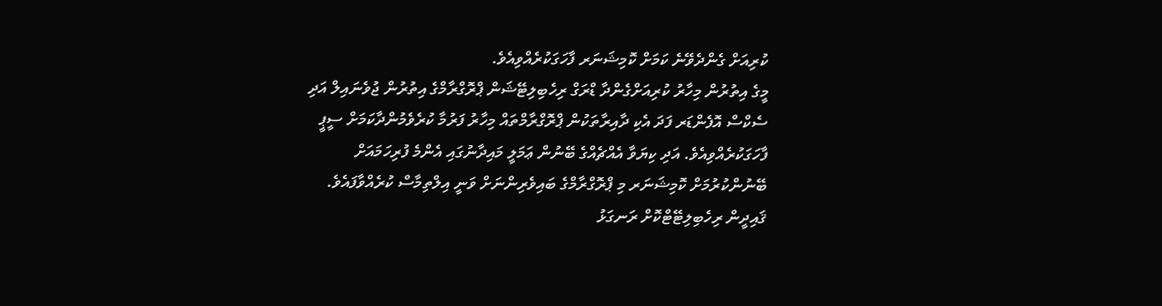ކުރިއަށް ގެންދެވޭނެ ކަމަށް ކޮމިޝަނަރ ފާހަގަކުރެއްވިއެވެ.
މީގެ އިތުރުން މިހާރު ކުރިއަށްގެންދާ ޑްރަގް ރިހެބިލިޓޭޝަން ޕްރޮގްރާމްގެ އިތުރުން ޖުވެނައިލް އަދި ސެކްސް އޮފެންޑަރ ފަދަ އެކި ދާއިރާތަކުން ޕްރޮގްރާމްތައް މިހާރު ފަރުމާ ކުރެވެމުންދާކަމަށް ސީޕީ ފާހަގަކުރެއްވިއެވެ. އަދި ކިޔަވާ އެއްޗެއްގެ ބޭނުން ޢަމަލީ މައިދާނުގައި އެންމެ ފުރިހަމައަށް ބޭނުންކުރުމަށް ކޮމިޝަނަރ މި ޕްރޮގްރާމްގެ ބައިވެރިންނަށް ވަނީ އިލްތިމާސް ކުރެއްވާފައެވެ.
ޤައިދީން ރިހެބިލިޓޭޓްކޮށް ރަނގަޅު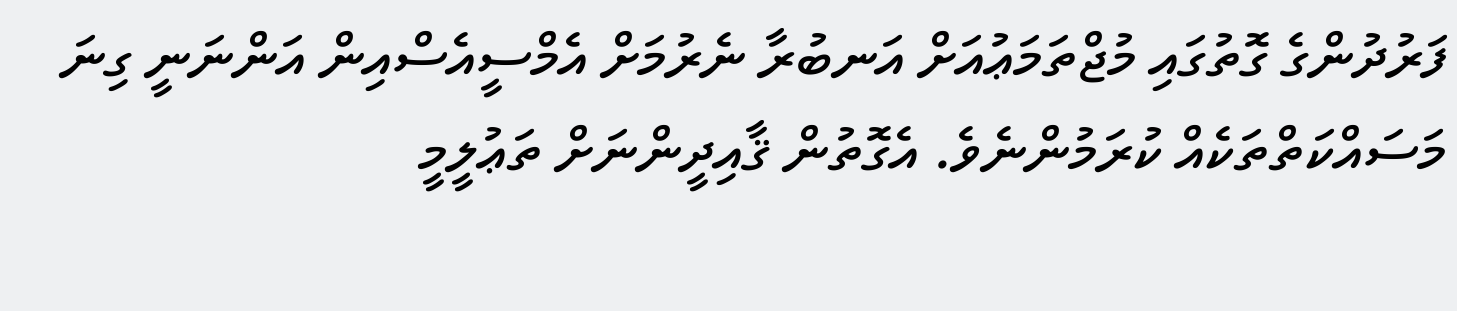ފަރުދުންގެ ގޮތުގައި މުޖްތަމަޢުއަށް އަނބުރާ ނެރުމަށް އެމްސީއެސްއިން އަންނަނީ ގިނަ މަސައްކަތްތަކެއް ކުރަމުންނެވެ. އެގޮތުން ޤާއިދީންނަށް ތަޢުލީމީ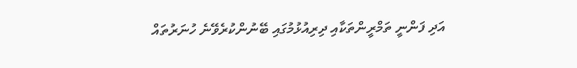އަދި ފަންނީ ތަމްރީންތަކާއި ދިރިއުޅުމުގައި ބޭނުންކުރެވޭނެ ހުނަރުތައް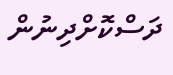ދަސްކޮށްދިނުން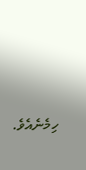ހިމެނެއެވެ.